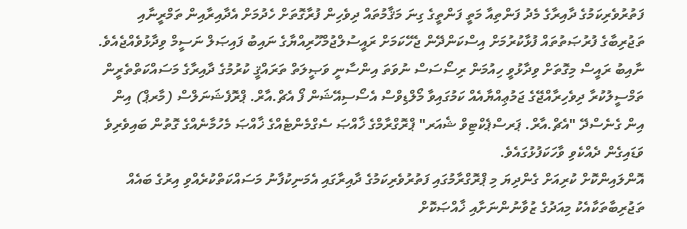ފަތުރުވެރިކަމުގެ ދާއިރާގެ މެދު ފަންތިއާ މަތީ ފަންތީގެ ގިނަ މަޤާމުތައް ދިވެހިން ފުރާގޮތަށް ހެދުމަށް އެދާއިރާއިން ތަމްރީނާއި ތަޖުރިބާގެ ފުރުޞަތުތައް ފުޅާކުރުމަށް އިސްކަންދޭން ޖެހޭކަމަށް ރައީސުލްޖުމްހޫރިއްޔާގެ ނައިބު ފައިޞަލް ނަސީމް ވިދާޅުވެއްޖެއެވެ.
ނާއިބު ރައީސް މިގޮތަށް ވިދާޅުވީ ހިއުމަން ރިސޯސަސް ނުވަތަ އިންސާނީ ވަޞީލަތް ތަރައްޤީ ކުރުމުގެ ދާއިރާގެ މަސައްކަތްތެރީން ތަމްސީލުކުރާ ދިވެހިރާއްޖޭގެ ޖަމުޢިއްޔާއެއް ކަމުގައިވާ މޯލްޑިވްސް އެސޯސިއޭޝަން ފޯ އެޗް.އާރް. ޕްރޮފެޝަނަލްސް (މާރޕް) އިން އިން ގެނެސްދޭ "އެޗް.އާރް. ޕަރސްޕެކްޓިވް ޝެއަރ" ޕްރޮގްރާމްގެ ޚާއްޞަ ސެގްމެންޓެއްގެ ޚާއްޞަ މެހުމާނެއްގެ ގޮތުން ބައިވެރިވެ ވަޑައިގެން ދެއްކެވި ވާހަކަފުޅުގައެވެ.
އޮންލައިންކޮށް ކުރިއަށް ގެންދިޔަ މި ޕްރޮގްރާމުގައި ފަތުރުވެރިކަމުގެ ދާއިރާގައި އެމަނިކުފާނު މަސައްކަތްކުރެއްވި އިރުގެ ބައެއް ތަޖުރިބާތަކާއެކު މިއަދުގެ ޒުވާނުންނަށާއި ޚާއްޞަކޮށް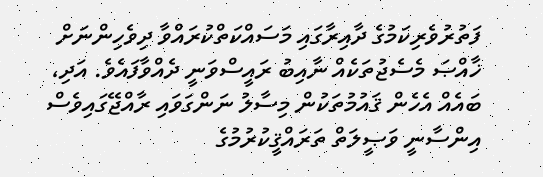ފަތުރުވެރިކަމުގެ ދާއިރާގައި މަސައްކަތްކުރައްވާ ދިވެހިންނަށް ޚާއްޞަ މެސެޖުތަކެއް ނާއިބު ރައީސްވަނީ ދެއްވާފައެވެ. އަދި، ބައެއް އެހެން ޤައުމުތަކުން މިސާލު ނަންގަވައި ރާއްޖޭގައިވެސް އިންސާނީ ވަޞީލަތް ތަރައްޤީކުރުމުގެ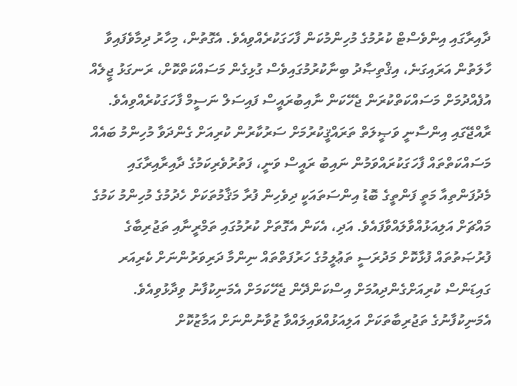ދާއިރާގައި އިންވެސްޓް ކުރުމުގެ މުހިންމުކަން ފާހަގަކުރެއްވިއެވެ. އެގޮތުން، މިހާރު ދިމާވެފައިވާ ހާލަތުން އަރައިގަނެ، އިޤްތިޞާދު ބިނާކުރުމުގައިވެސް ގުޅިގެން މަސައްކަތްކޮށް، ރަނގަޅު ޖީލެއް އުފެއްދުމަށް މަސައްކަތްކުރަން ޖެހޭކަން ނާއިބުރައީސް ފައިސަލް ނަސީމް ފާހަގަކުރެއްވިއެވެ.
ރާއްޖޭގައި އިންސާނީ ވަޞީލަތް ތަރައްޤީކުރުމަށް ސަރުކާރުން ކުރިއަށް ގެންދަވާ މުހިންމު ބައެއް މަސައްކަތްތައް ފާހަގަކުރައްވަމުން ނައިބު ރައީސް ވަނީ، ފަތުރުވެރިކަމުގެ ދާއިރާއިރާގައި މެދުފަންތިއާ މަތީ ފަންތީގެ ބޮޑު އިންސަތައަކީ ދިވެހިން ފުރާ މަޤާމުތަކަށް ހެދުމުގެ މުހިންމު ކަމުގެ މައްޗަށް އަލިއަޅުއްވާލައްވާފައެވެ. އަދި، އެކަން އެގޮތަށް ކުރުމުގައި ތަމްރީނާއި ތަޖުރިބާގެ ފުރުޞަތުތައް ފުޅާކޮށް މަދުރަސީ ތަޢުލީމުގެ ހަރުފަތްތައް ނިންމާ ދަރިވަރުންނަށް ކެރިއަރ ގައިޑަންސް ކުރިއަށްގެންދިއުމަށް އިސްކަންދޭން ޖެހޭކަމަށް އެމަނިކުފާނު ވިދާޅުވިއެވެ.
އެމަނިކުފާނުގެ ތަޖުރިބާތަކަށް އަލިއަޅުއްވައިލައްވާ ޒުވާނުންނަށް އަމާޒުކޮށް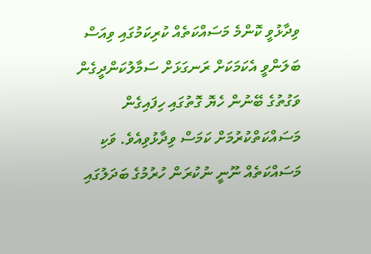ވިދާޅުވީ ކޮންމެ މަސައްކަތެއް ކުރިކަމުގައި ވިއަސް ބަލަންވީ އެކަމަކަށް ރަނގަޅަށް ސަމާލުކަންދީގެން ވަގުތުގެ ބޭނުން ހެޔޮ ގޮތުގައި ހިފައިގެން މަސައްކަތްކުރުމަށް ކަމަސް ވިދާޅުވިއެވެ. ވަކި މަސައްކަތެއް ނޫނީ ނުކުރަން ހުރުމުގެ ބަދަލުގައި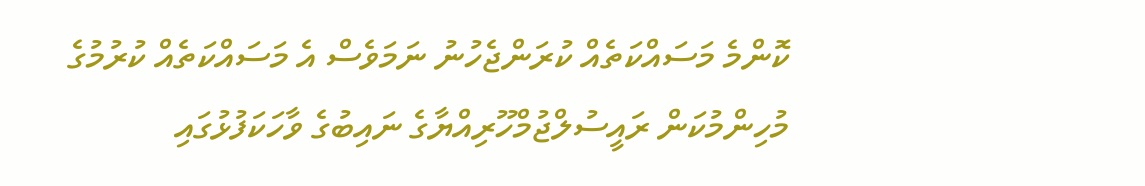ކޮންމެ މަސައްކަތެއް ކުރަންޖެހުނު ނަމަވެސް އެ މަސައްކަތެއް ކުރުމުގެ މުހިންމުކަން ރައީސުލްޖުމްހޫރިއްޔާގެ ނައިބުގެ ވާހަކަފުޅުގައި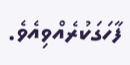ފާހަގަކުރެއްވިއެވެ.